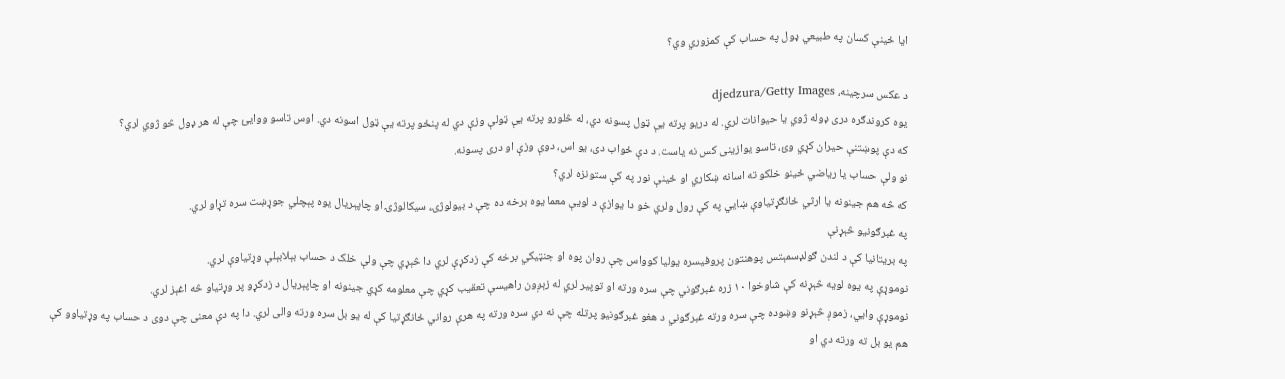ايا ځينې کسان په طبیعي ډول په حساب کې کمزوري وي؟

د عکس سرچینه، djedzura/Getty Images
یوه کروندګره دری ډوله ژوي يا حيوانات لري. له دريو پرته یې ټول پسونه دي، له څلورو پرته یې ټولې وزې دي له پنځو پرته یې ټول اسونه دي. اوس تاسو ووايئ چې له هر ډول څو ژوي لري؟
که دې پوښتنې حيران کړي وئ، تاسو يوازینی کس نه ياست. د دې ځواب دی، يو اس، دوې وزې او دری پسونه.
نو ولې حساب يا رياضي ځينو خلکو ته اسانه ښکاري او ځینې نور په کې ستونزه لري؟
که څه هم جينونه يا ارثي ځانګړتياوې ښايي په کې رول ولري خو دا يوازې د لویې معما يوه برخه ده چې د بيولوژۍ، سيکالوژۍ او چاپېریال يوه پېچلي جوړښت سره تړاو لري.
په غبرګونيو څېړنې
په بريتانيا کې د لندن ګولډسمېتس پوهنتون پروفيسره يوليا کوواس چې روان پوه او جنټيکي برخه کې زدکړې لري دا څېړي چې ولې خلک د حساب بېلابېلې وړتیاوې لري.
نوموړې په يوه لويه څېړنه کې شاوخوا ۱۰ زره غبرګوني چې سره ورته او توپير لري له زېږون راهيسې تعقيب کړي چې معلومه کړي جينونه او چاپېريال د زدکړو پر وړتياو څه اغېز لري.
نوموړې وايي، زموږ څېړنو وښوده چې سره ورته غبرګوني د هغو غبرګونيو پرتله چې نه دي سره ورته په هرې رواني ځانګړتيا کې له يو بل سره ورته والی لري. دا په دې معنی چې دوی د حساب په وړتياوو کې هم يو بل ته ورته دي او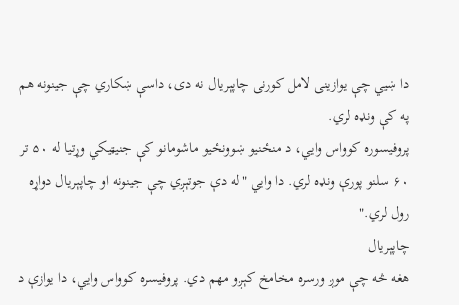دا ښيي چې يوازينی لامل کورنی چاپېريال نه دی، داسې ښکاري چې جينونه هم په کې ونډه لري.
پروفيسوره کوواس وايي، د منځنیو ښوونځيو ماشومانو کې جنيټیکي وړتيا له ۵۰ تر ۶۰ سلنو پورې ونډه لري. دا وايي "له دې جوتېږي چې جينونه او چاپېريال دواړه رول لري."
چاپېريال
هغه څه چې موږ ورسره مخامخ کېږو مهم دي. پروفيسره کوواس وايي، دا یوازې د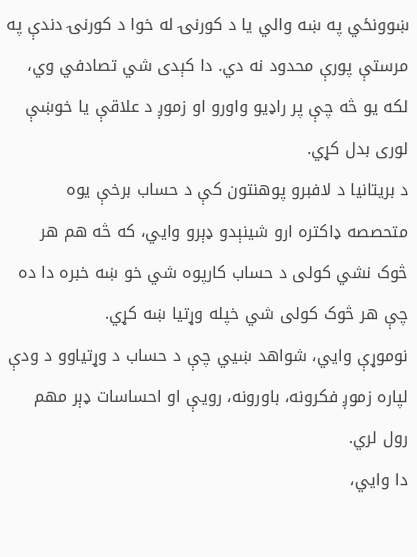ښوونځي په ښه والي يا د کورنۍ له خوا د کورنۍ دندې په مرستې پورې محدود نه دي. دا کېدی شي تصادفي وي، لکه يو څه چې پر راډيو واورو او زموږ د علاقې يا خوښې لوری بدل کړي.
د بریتانیا د لافبرو پوهنتون کې د حساب برخې يوه متحصصه ډاکتره ارو شينېدو ډېرو وايي، که څه هم هر څوک نشي کولی د حساب کارپوه شي خو ښه خبره دا ده چې هر څوک کولی شي خپله وړتيا ښه کړي.
نوموړې وايي، شواهد ښيي چې د حساب د وړتياوو د ودې لپاره زموږ فکرونه، باورونه، رويې او احساسات ډېر مهم رول لري.
دا وايي،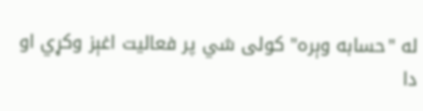له "حسابه وېره" کولی شي پر فعاليت اغېز وکړي او دا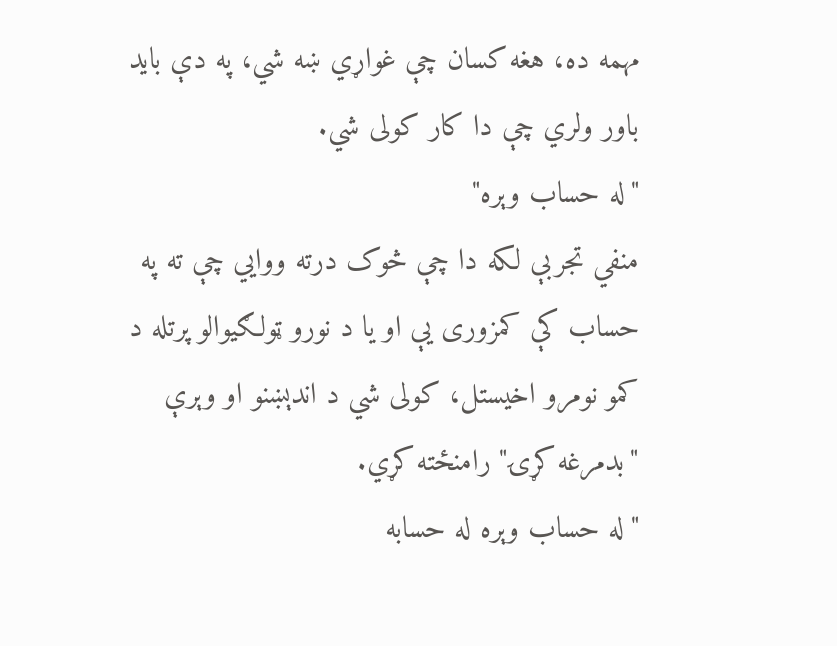مهمه ده، هغه کسان چې غواړي ښه شي، په دې بايد باور ولري چې دا کار کولی شي.
"له حساب وېره"
منفي تجربې لکه دا چې څوک درته ووايي چې ته په حساب کې کمزوری یې او يا د نورو ټولګيوالو پرتله د کمو نومرو اخيستل، کولی شي د اندېښنو او وېرې "بدمرغه کړۍ" رامنځته کړي.
"له حساب وېره له حسابه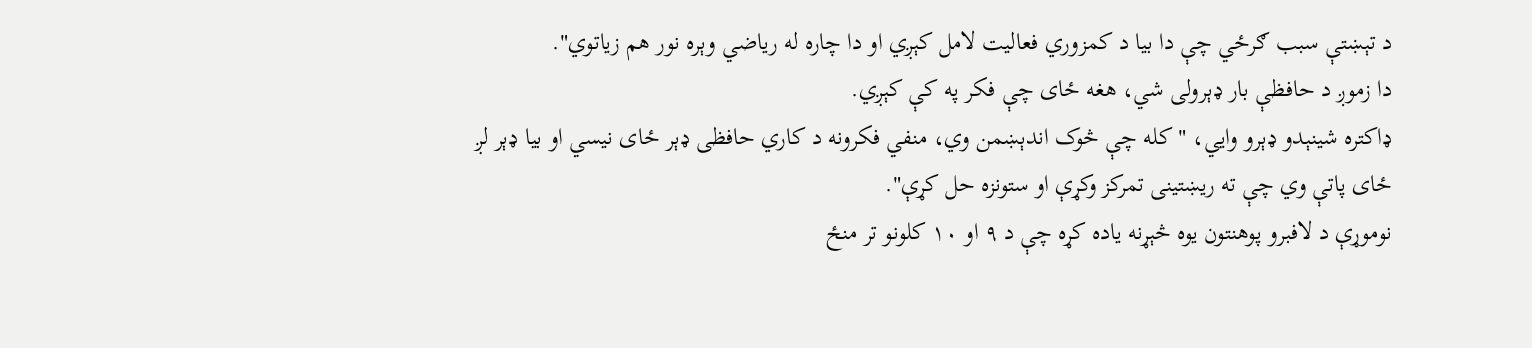د تېښتې سبب ګرځي چې دا بيا د کمزوري فعاليت لامل کېږي او دا چاره له رياضي وېره نور هم زياتوي".
دا زموږ د حافظې بار ډېرولی شي، هغه ځای چې فکر په کې کېږي.
ډاکتره شينېدو ډېرو وايي، "کله چې څوک اندېښمن وي، منفي فکرونه د کاري حافظی ډېر ځای نيسي او بيا ډېر لږ ځای پاتې وي چې ته ريښتينی تمرکز وکړې او ستونزه حل کړې".
نوموړې د لافبرو پوهنتون یوه څېړنه یاده کړه چې د ۹ او ۱۰ کلونو تر منځ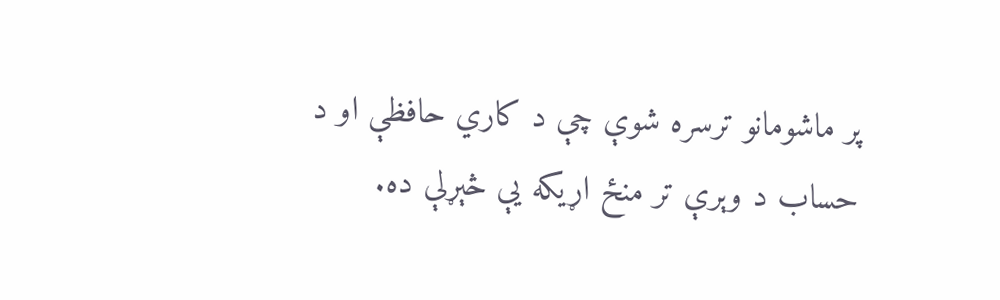پر ماشومانو ترسره شوې چې د کاري حافظې او د حساب د وېرې تر منځ اړیکه یې څېړلې ده.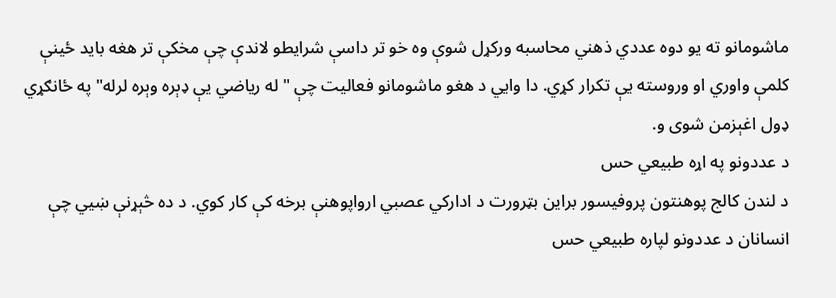ماشومانو ته يو دوه عددي ذهني محاسبه ورکړل شوې وه خو تر داسې شرايطو لاندې چې مخکې تر هغه بايد ځينې کلمې واوري او وروسته یې تکرار کړي. دا وايي د هغو ماشومانو فعالیت چې "له رياضي یې ډېره وېره لرله" په ځانګړي ډول اغېزمن شوی و.
د عددونو په اړه طبيعي حس
د لندن کالج پوهنتون پروفيسور براين بټرورت د ادارکي عصبي ارواپوهنې برخه کې کار کوي. د ده څېړنې ښيي چې انسانان د عددونو لپاره طبیعي حس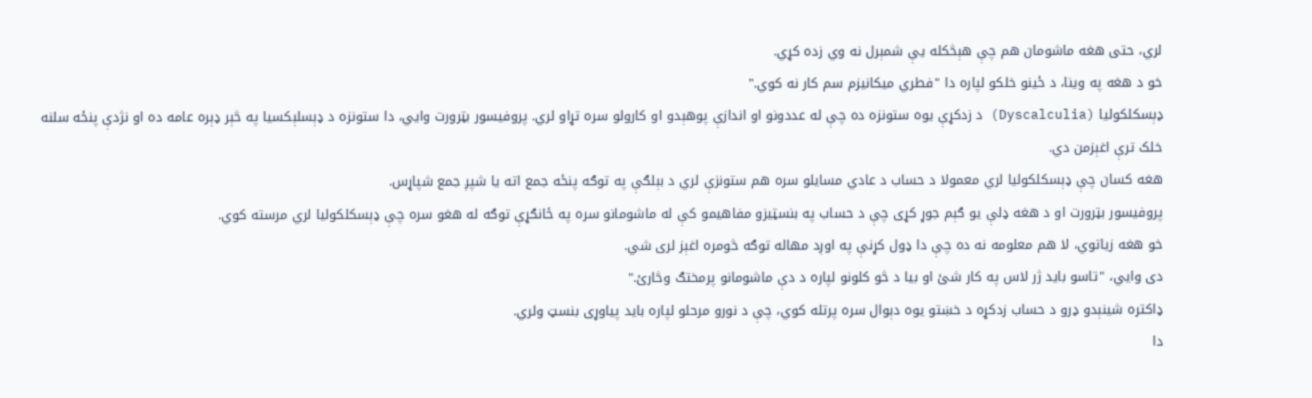لري، حتی هغه ماشومان هم چې هېڅکله یې شمېرل نه وي زده کړي.
خو د هغه په وینا، د ځينو خلکو لپاره دا "فطري ميکانيزم سم کار نه کوي."
ډېسکلکوليا (Dyscalculia) د زدکړې يوه ستونزه ده چې له عددونو او اندازې پوهېدو او کارولو سره تړاو لري. پروفيسور بټرورت وايي، دا ستونزه د ډېسلېکسيا په څېر ډېره عامه ده او نژدې پنځه سلنه خلک ترې اغېزمن دي.
هغه کسان چې ډېسکلکوليا لري معمولا د حساب د عادي مسايلو سره هم ستونزې لري د بېلګې په توګه پنځه جمع اته يا شپږ جمع شپاړس.
پروفيسور بټرورت او د هغه ډلې يو ګېم جوړ کړی چې د حساب په بنسټيزو مفاهيمو کې له ماشومانو سره په ځانګړې توګه له هغو سره چې ډېسکلکوليا لري مرسته کوي.
خو هغه زياتوي، لا هم معلومه نه ده چې دا ډول کړنې په اوږد مهاله توګه څومره اغېز لری شي.
دی وايي، "تاسو بايد ژر لاس په کار شئ او بيا د څو کلونو لپاره د دې ماشومانو پرمختګ وڅارئ."
ډاکتره شينېدو ډرو د حساب زدکړه د خښتو يوه دېوال سره پرتله کوي، چې د نورو مرحلو لپاره بايد پياوړی بنسټ ولري.
دا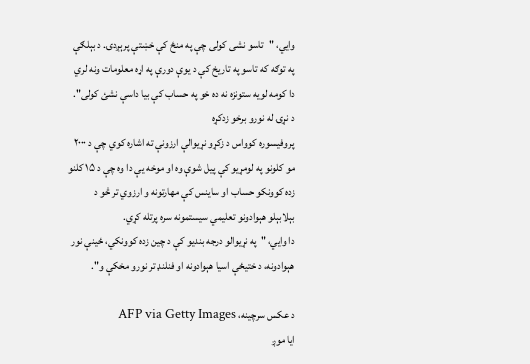وايي، "تاسو نشی کولی چې په منځ کې خښتې پرېږدۍ. د بېلګې په توګه که تاسو په تاریخ کې د یوې دورې په اړه معلومات ونه لري دا کومه لويه ستونزه نه ده خو په حساب کې بيا داسې نشئ کولی".
د نړۍ له نورو برخو زدکړه
پروفيسوره کوواس د زکړو نړيوالې ارزونې ته اشاره کوي چې د ۲۰۰۰ مو کلونو په لومړيو کې پيل شوې وه او موخه یې دا وه چې د ۱۵ کلنو زده کوونکو حساب او ساينس کې مهارتونه و ارزوي تر څو د بېلابېلو هېوادونو تعليمي سيستمونه سره پرتله کړي.
دا وايي، "په نړيوالو درجه بنديو کې د چين زده کوونکي، ځينې نور هېوادونه، د ختيځې اسيا هېوادونه او فنلنډ تر نورو مخکې و".

د عکس سرچینه، AFP via Getty Images
ایا موږ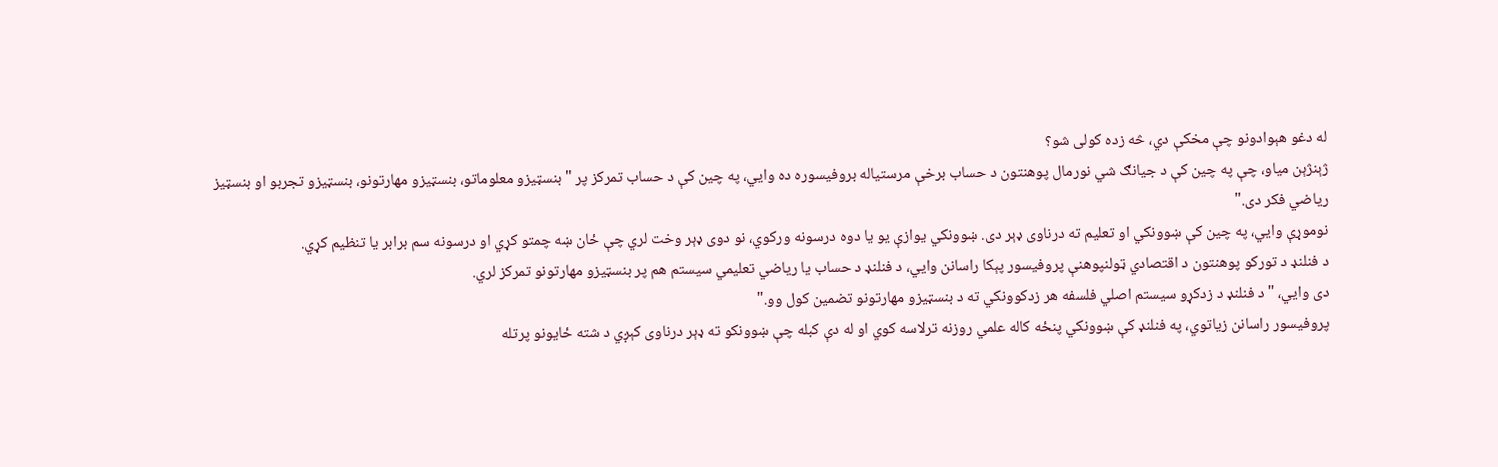له دغو هېوادونو چې مخکې دي، څه زده کولی شو؟
ژېنژېن مياو، چې په چين کې د جیانګ شي نورمال پوهنتون د حساب برخې مرستياله بروفيسوره ده وايي، په چين کې د حساب تمرکز پر "بنسټیزو معلوماتو، بنسټيزو مهارتونو، بنسټيزو تجربو او بنسټيز رياضي فکر دی."
نوموړې وايي، په چين کې ښوونکي او تعلیم ته درناوی ډېر دی. ښوونکي يوازې يو يا دوه درسونه ورکوي، نو دوی ډېر وخت لري چې ځان ښه چمتو کړي او درسونه سم برابر يا تنظیم کړي.
د فنلنډ د تورکو پوهنتون د اقتصادي ټولنپوهنې پروفيسور پېکا راسانن وايي، د فنلنډ د حساب يا رياضي تعليمي سيستم هم پر بنسټيزو مهارتونو تمرکز لري.
دی وايي، "د فنلنډ د زدکړو سيستم اصلي فلسفه هر زدکوونکي ته د بنسټيزو مهارتونو تضمين کول وو."
پروفيسور راسانن زياتوي، په فنلنډ کې ښوونکي پنځه کاله علمي روزنه ترلاسه کوي او له دې کبله چې ښوونکو ته ډېر درناوی کېږي د شته ځايونو پرتله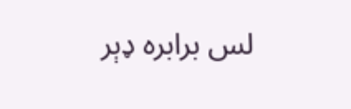لس برابره ډېر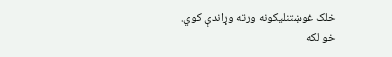خلک غوښتنليکونه ورته وړاندې کوي.
خو لکه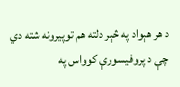د هر هېواد په څېر دلته هم توپيرونه شته دي چې د پروفيسورې کوواس په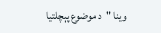وینا "د موضوع پېچلتيا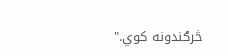څرګندونه کوي."